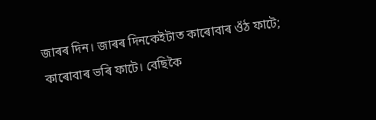জাৰৰ দিন। জাৰৰ দিনকেইটাত কাৰোবাৰ ওঁঠ ফাটে; কাৰোবাৰ ভৰি ফাটে। বেছিকৈ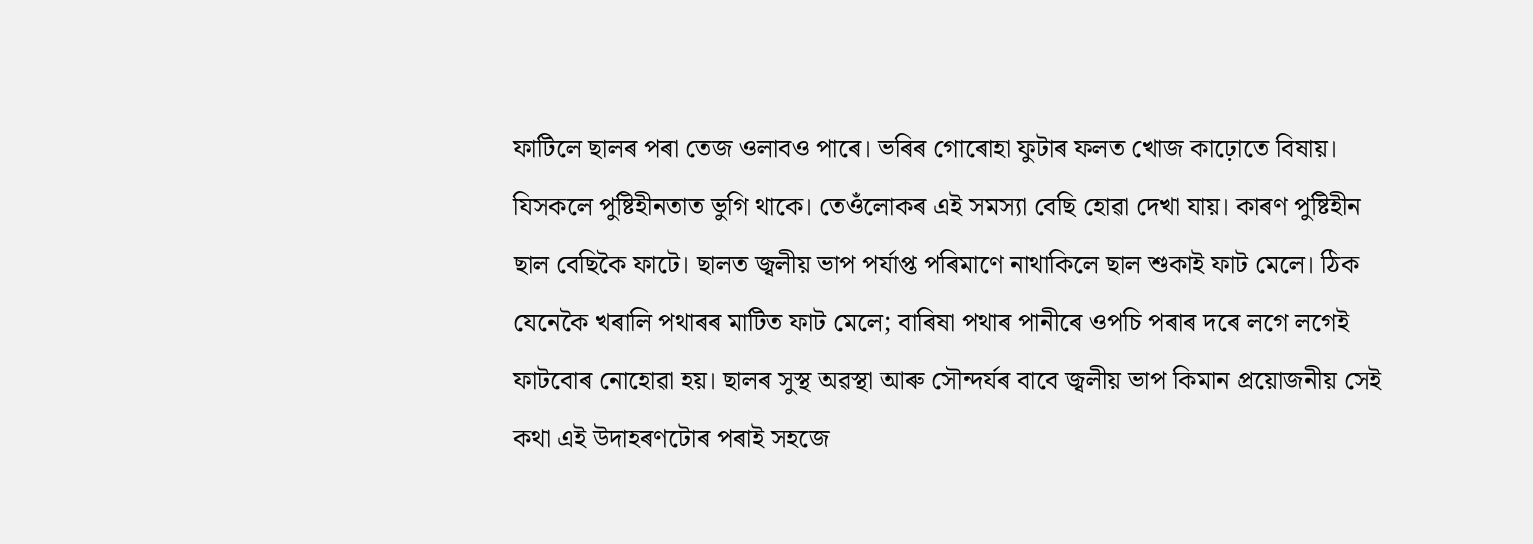ফাটিলে ছালৰ পৰা তেজ ওলাবও পাৰে। ভৰিৰ গোৰোহা ফুটাৰ ফলত খোজ কাঢ়োতে বিষায়। যিসকলে পুষ্টিহীনতাত ভুগি থাকে। তেওঁলোকৰ এই সমস্যা বেছি হোৱা দেখা যায়। কাৰণ পুষ্টিহীন ছাল বেছিকৈ ফাটে। ছালত জ্বলীয় ভাপ পর্যাপ্ত পৰিমাণে নাথাকিলে ছাল শুকাই ফাট মেলে। ঠিক যেনেকৈ খৰালি পথাৰৰ মাটিত ফাট মেলে; বাৰিষা পথাৰ পানীৰে ওপচি পৰাৰ দৰে লগে লগেই ফাটবোৰ নোহোৱা হয়। ছালৰ সুস্থ অৱস্থা আৰু সৌন্দৰ্যৰ বাবে জ্বলীয় ভাপ কিমান প্রয়োজনীয় সেই কথা এই উদাহৰণটোৰ পৰাই সহজে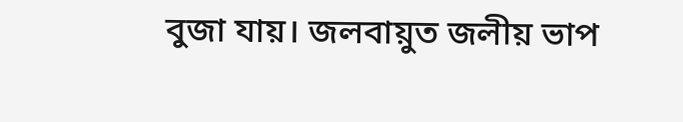বুজা যায়। জলবায়ুত জলীয় ভাপ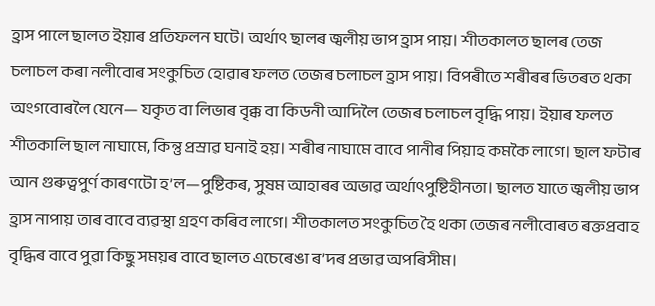হ্রাস পালে ছালত ইয়াৰ প্ৰতিফলন ঘটে। অর্থাৎ ছালৰ জ্বলীয় ভাপ হ্রাস পায়। শীতকালত ছালৰ তেজ চলাচল কৰা নলীবোৰ সংকুচিত হোৱাৰ ফলত তেজৰ চলাচল হ্রাস পায়। বিপৰীতে শৰীৰৰ ভিতৰত থকা অংগবোৰলৈ যেনে— যকৃত বা লিভাৰ বৃক্ক বা কিডনী আদিলৈ তেজৰ চলাচল বৃদ্ধি পায়। ইয়াৰ ফলত শীতকালি ছাল নাঘামে, কিন্তু প্ৰস্ৰাৱ ঘনাই হয়। শৰীৰ নাঘামে বাবে পানীৰ পিয়াহ কমকৈ লাগে। ছাল ফটাৰ আন গুৰুত্বপুৰ্ণ কাৰণটো হ’ল—পুষ্টিকৰ, সুষম আহাৰৰ অভাৱ অর্থাৎপুষ্টিহীনতা। ছালত যাতে জ্বলীয় ভাপ হ্রাস নাপায় তাৰ বাবে ব্যৱস্থা গ্ৰহণ কৰিব লাগে। শীতকালত সংকুচিত হৈ থকা তেজৰ নলীবোৰত ৰক্তপ্রবাহ বৃদ্ধিৰ বাবে পুৱা কিছু সময়ৰ বাবে ছালত এচেৰেঙা ৰ’দৰ প্ৰভাৱ অপৰিসীম।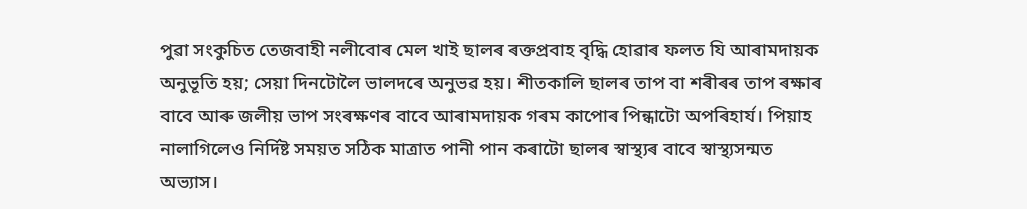পুৱা সংকুচিত তেজবাহী নলীবোৰ মেল খাই ছালৰ ৰক্তপ্ৰবাহ বৃদ্ধি হোৱাৰ ফলত যি আৰামদায়ক অনুভূতি হয়; সেয়া দিনটোলৈ ভালদৰে অনুভৱ হয়। শীতকালি ছালৰ তাপ বা শৰীৰৰ তাপ ৰক্ষাৰ বাবে আৰু জলীয় ভাপ সংৰক্ষণৰ বাবে আৰামদায়ক গৰম কাপোৰ পিন্ধাটো অপৰিহার্য। পিয়াহ নালাগিলেও নির্দিষ্ট সময়ত সঠিক মাত্ৰাত পানী পান কৰাটো ছালৰ স্বাস্থ্যৰ বাবে স্বাস্থ্যসন্মত অভ্যাস।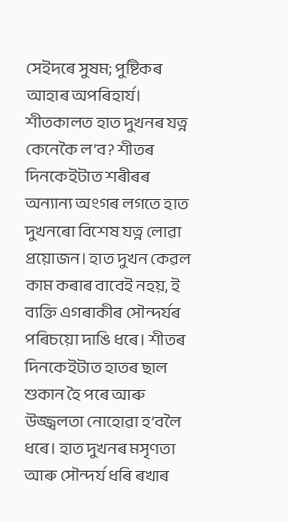সেইদৰে সুষম; পুষ্টিকৰ আহাৰ অপৰিহাৰ্য। শীতকালত হাত দুখনৰ যত্ন কেনেকৈ ল’ব? শীতৰ দিনকেইটাত শৰীৰৰ অন্যান্য অংগৰ লগতে হাত দুখনৰো বিশেষ যত্ন লোৱা প্ৰয়োজন। হাত দুখন কেৱল কাম কৰাৰ বাবেই নহয়, ই ব্যক্তি এগৰাকীৰ সৌন্দৰ্যৰ পৰিচয়ো দাঙি ধৰে। শীতৰ দিনকেইটাত হাতৰ ছাল শুকান হৈ পৰে আৰু উজ্জ্বলতা নোহোৱা হ’বলৈ ধৰে। হাত দুখনৰ মসৃণতা আৰু সৌন্দর্য ধৰি ৰখাৰ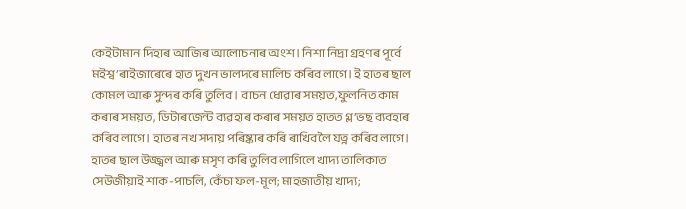কেইটামান দিহাৰ আজিৰ আলোচনাৰ অংশ। নিশা নিদ্ৰা গ্ৰহণৰ পূর্বে মইশ্ব’ৰাইজাৰেৰে হাত দুখন ভালদৰে মালিচ কৰিব লাগে। ই হাতৰ ছাল কোমল আৰু সুন্দৰ কৰি তুলিব। বাচন ধোৱাৰ সময়ত,ফুলনিত কাম কৰাৰ সময়ত, ডিটাৰজেন্ট ব্যৱহাৰ কৰাৰ সময়ত হাতত গ্ল’ভছ ব্যবহাৰ কৰিব লাগে। হাতৰ নখ সদায় পৰিষ্কাৰ কৰি ৰাখিবলৈ যত্ন কৰিব লাগে। হাতৰ ছাল উজ্জ্বল আৰু মসৃণ কৰি তুলিব লাগিলে খাদ্য তালিকাত সেউজীয়াই শাক-পাচলি, কেঁচা ফল-মূল; মাহজাতীয় খাদ্য;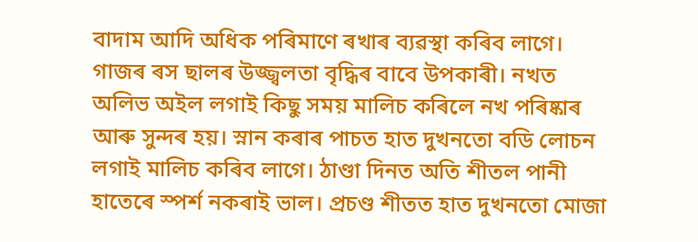বাদাম আদি অধিক পৰিমাণে ৰখাৰ ব্যৱস্থা কৰিব লাগে। গাজৰ ৰস ছালৰ উজ্জ্বলতা বৃদ্ধিৰ বাবে উপকাৰী। নখত অলিভ অইল লগাই কিছু সময় মালিচ কৰিলে নখ পৰিষ্কাৰ আৰু সুন্দৰ হয়। স্নান কৰাৰ পাচত হাত দুখনতো বডি লোচন লগাই মালিচ কৰিব লাগে। ঠাণ্ডা দিনত অতি শীতল পানী হাতেৰে স্পৰ্শ নকৰাই ভাল। প্রচণ্ড শীতত হাত দুখনতো মোজা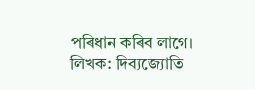পৰিধান কৰিব লাগে। লিখক: দিব্যজ্যোতি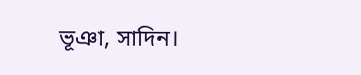ভূঞা, সাদিন।